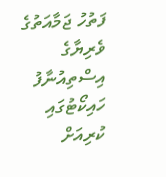ފަތުހު ޖަމާއަތުގެ ވެރިޔާގެ އިސްތިއުނާފު ހައިކޯޓުގައި ކުރިއަށް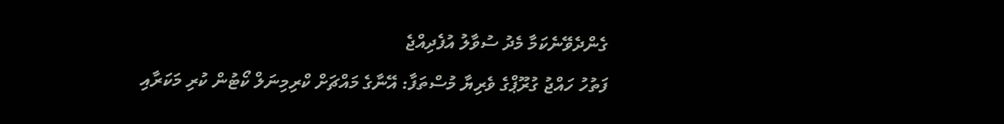ގެންދެވޭނެކަމާ މެދު ސުވާލު އުފެދިއްޖެ
ފަތުހު ހައްޖު ގުރޫޕްގެ ވެރިޔާ މުސްތަފާ: އޭނާގެ މައްޗަށް ކްރިމިނަލް ކޯޓުން ކުރި މަކަރާއި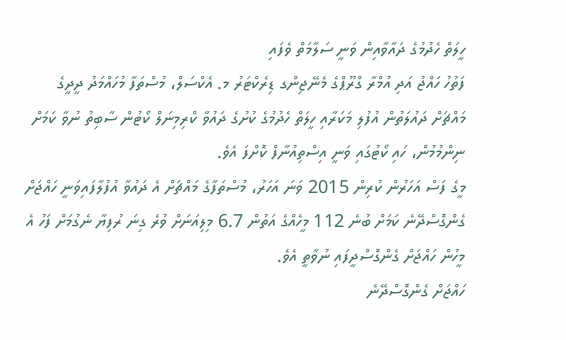ހީލަތް ހެދުމުގެ ދައާވާއިން ވަނީ ސަލާމަތް ވެފައި
ފަތުހު ހައްޖު އަދި އުމްރާ ގްރޫޕްގެ މެނޭޖިންގ ޑިރެކްޓަރު މ. އެކްސަލް، މުސްތަފާ މުހައްމަދު ދީދީގެ މައްޗަށް ދައުލަތުން އުފުލި މަކަރާއި ހީލަތް ހެދުމުގެ ކުށުގެ ދައުވާ ކްރިމިނަލް ކޯޓުން ސާބިތު ނުވާ ކަމަށް ނިންމުމުން، ހައި ކޯޓުގައި ވަނީ އިސްތިއުނާފް ކޮށްފަ އެވެ.
މީގެ ފަސް އަހަރުން ކުރިން 2015 ވަނަ އަހަރު، މުސްތަފާގެ މައްޗަށް އެ ދައުވާ އުފުލާފައިވަނީ ހައްޖަށް ގެންގޮސްދޭނެ ކަމަށް ބުނެ 112 މީހެއްގެ އަތުން 6.7 މިލިއަނަށް ވުރެ ގިނަ ރުފިޔާ ނެގުމަށް ފަހު އެ މީހުން ހައްޖަށް ގެންގޮސްދީފައި ނުވާތީ އެވެ.
ހައްޖަށް ގެންގޮސްދޭނެ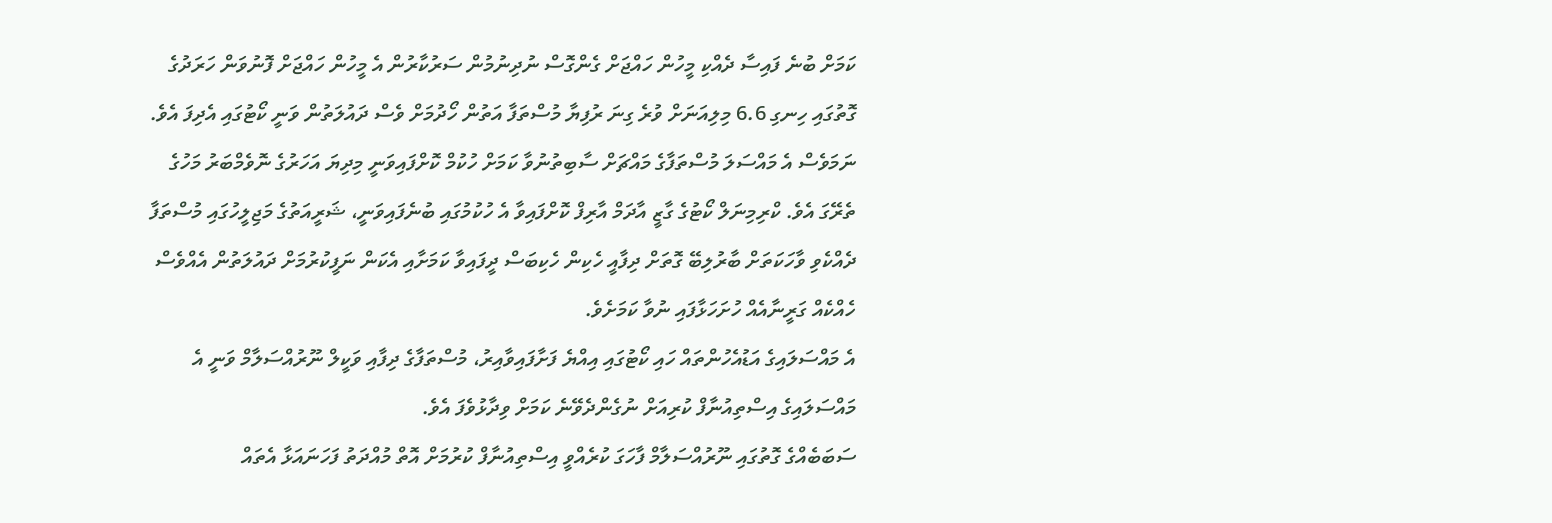ކަމަށް ބުނެ ފައިސާ ދެއްކި މީހުން ހައްޖަށް ގެންގޮސް ނުދިނުމުން ސަރުކާރުން އެ މީހުން ހައްޖަށް ފޮނުވަން ހަރަދުގެ ގޮތުގައި ހިނގި 6.6 މިލިއަނަށް ވުރެ ގިނަ ރުފިޔާ މުސްތަފާ އަތުން ހޯދުމަށް ވެސް ދައުލަތުން ވަނީ ކޯޓުގައި އެދިފަ އެވެ.
ނަމަވެސް އެ މައްސަލަ މުސްތަފާގެ މައްޗަށް ސާބިތުނުވާ ކަމަށް ހުކުމް ކޮށްފައިވަނީ މިދިޔަ އަހަރުގެ ނޮވެމްބަރު މަހުގެ ތެރޭގަ އެވެ. ކްރިމިނަލް ކޯޓުގެ ގާޒީ އާދަމް އާރިފް ކޮށްފައިވާ އެ ހުކުމުގައި ބުނެފައިވަނީ، ޝަރީއަތުގެ މަޖިލީހުގައި މުސްތަފާ ދެއްކެވި ވާހަކަތަށް ބާރުލިބޭ ގޮތަށް ދިފާއީ ހެކިން ހެކިބަސް ދީފައިވާ ކަމަށާއި އެކަން ނަފީކުރުމަށް ދައުލަތުން އެއްވެސް ހެއްކެއް ގަރީނާއެއް ހުށަހަޅާފައި ނުވާ ކަމަށެވެ.
އެ މައްސަލައިގެ އަޑުއެހުންތައް ހައި ކޯޓުގައި އިއްޔެ ފަށާފައިވާއިރު، މުސްތަފާގެ ދިފާއި ވަކީލް ނޫރުއްސަލާމް ވަނީ އެ މައްސަލައިގެ އިސްތިއުނާފް ކުރިއަށް ނުގެންދެވޭނެ ކަމަށް ވިދާޅުވެފަ އެވެ.
ސަބަބެއްގެ ގޮތުގައި ނޫރުއްސަލާމް ފާހަގަ ކުރެއްވީ އިސްތިއުނާފް ކުރުމަށް އޮތް މުއްދަތު ފަހަނައަޅާ އެތައް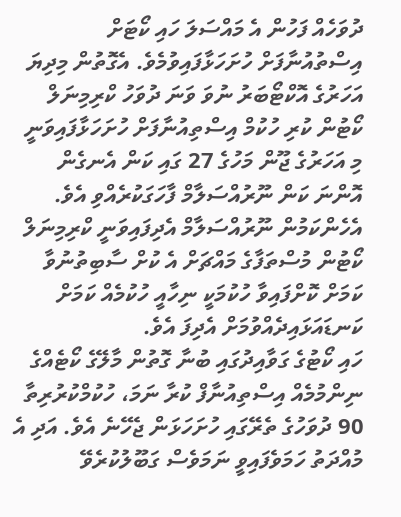ދުވަހެއް ފަހުން އެ މައްސަލަ ހައި ކޯޓަށް އިސްތުއުނާފަށް ހުށަހަޅާފައިވުމެވެ. އެގޮތުން މިދިޔަ އަހަރުގެ އޮކްޓޯބަރު ނުވަ ވަނަ ދުވަހު ކްރިމިނަލް ކޯޓުން ކުރި ހުކުމް އިސްތިއުނާފަށް ހުށަހަޅާފައިވަނީ މި އަހަރުގެ ޖޫން މަހުގެ 27 ގައި ކަން އެނގެން އޮންނަ ކަން ނޫރުއްސަލާމް ފާހަގަކުރެއްވި އެވެ.
އެހެންކަމުން ނޫރުއްސަލާމް އެދިފައިވަނީ ކްރިމިނަލް ކޯޓުން މުސްތަފާގެ މައްޗަށް އެ ކުށް ސާބިތުނުވާ ކަމަށް ކޮށްފައިވާ ހުކުމަކީ ނިހާއީ ހުކުމެއް ކަމަށް ކަނޑައަޅައިދެއްވުމަށް އެދިފަ އެވެ.
ހައި ކޯޓުގެ ގަވާއިދުގައި ބުނާ ގޮތުން މާލޭގެ ކޯޓެއްގެ ނިންމުމެއް އިސްތިއުނާފް ކުރާ ނަމަ، ހުކުމްކުރުރިތާ 90 ދުވަހުގެ ތެރޭގައި ހުށަހަޅަން ޖެހޭނެ އެވެ. އަދި އެ މުއްދަތު ހަމަވެފައިވީ ނަމަވެސް ގަބޫލުކުރެވޭ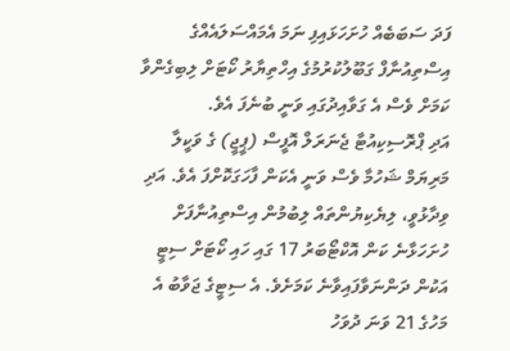ފަދަ ސަބަބެއް ހުށަހަޅައިފި ނަމަ އެމައްސަލައެއްގެ އިސްތިއުނާފް ގަބޫލުކުރުމުގެ އިހްތިޔާރު ކޯޓަށް ލިބިގެންވާ ކަމަށް ވެސް އެ ގަވާއިދުގައި ވަނީ ބުނެފަ އެވެ.
އަދި ޕްރޮސިކިއުޓާ ޖެނަރަލް އޮފީސް (ޕީޖީ) ގެ ވަކީލާ މަރިޔަމް ޝަހުމާ ވެސް ވަނީ އެކަން ފާހަގަކޮށްފަ އެވެ. އަދި ވިދާޅުވީ، ލިޔެކިޔުންތައް ލިބުމުން އިސްތިއުނާފަށް ހުށަހަޅާނެ ކަން އޮކްޓޯބަރު 17 ގައި ހައި ކޯޓަށް ސިޓީ އަކުން ދަންނަވާފައިވާނެ ކަމަށެވެ. އެ ސިޓީގެ ޖަވާބު އެ މަހުގެ 21 ވަނަ ދުވަހު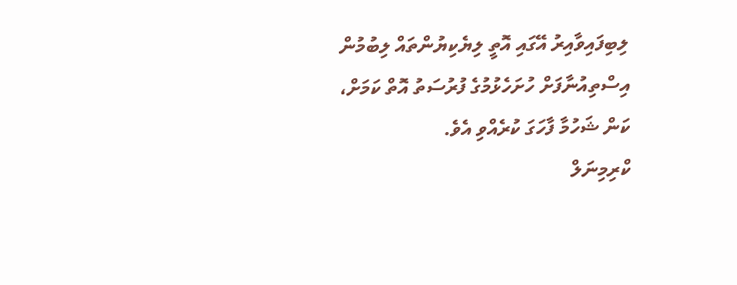ލިބިފައިވާއިރު އޭގައި އޮތީ ލިޔެކިޔުންތައް ލިބުމުން އިސްތިއުނާފަށް ހުށަހެޅުމުގެ ފުރުސަތު އޮތް ކަމަށް، ކަން ޝަހުމާ ފާހަގަ ކުރެއްވި އެވެ.
ކްރިމިނަލް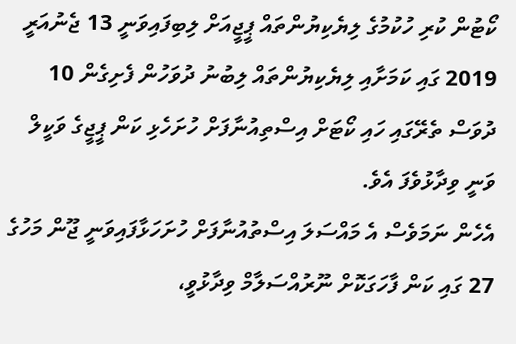ކޯޓުން ކުރި ހުކުމުގެ ލިޔެކިޔުންތައް ޕީޖީއަށް ލިބިފައިވަނީ 13 ޖެނުއަރީ 2019 ގައި ކަމަށާއި ލިޔެކިޔުންތައް ލިބުނު ދުވަހުން ފެށިގެން 10 ދުވަސް ތެރޭގައި ހައި ކޯޓަށް އިސްތިއުނާފަށް ހުށަހެޅި ކަން ޕީޖީގެ ވަކީލް ވަނީ ވިދާޅުވެފަ އެވެ.
އެހެން ނަމަވެސް އެ މައްސަލަ އިސްތުއުނާފަށް ހުށަހަޅާފައިވަނީ ޖޫން މަހުގެ 27 ގައި ކަން ފާހަގަކޮށް ނޫރުއްސަލާމް ވިދާޅުވީ،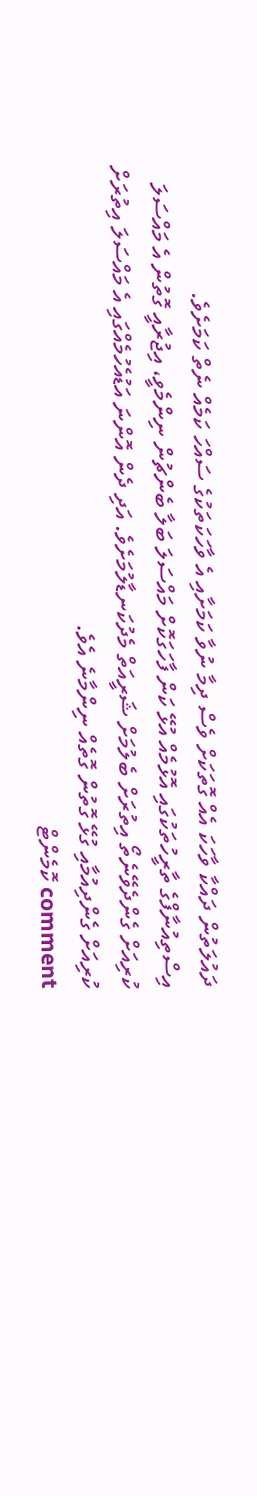ދައުލަތުން ދައްކާ ވާހަކަ އެއް ގޮތަކަށް ވެސް ދިމާ ނުވާ ކަމަށާއި އެ ވާހަކަތަކުގެ ސައްހަ ކަމެއް ނެތް ކަމަށެވެ.
އިސްތިއުނާފްގެ ތާރީހުތަކުގައި އޮޅުމެއް އުޅޭ ކަން ފާހަގަކޮށް މައްސަލަ ބަލާ ބެންޗުން ނިންމެވީ، އިޖުރާއީ ގޮތުން އެ މައްސަލަ ކުރިއަށް ގެންދެވޭނެތޯ އިތުރަށް ބެލުމަށް ޝަރީއަތް މެދުކަނޑާލުމަށެވެ. އަދި ދެން އޮންނަ އަޑުއެހުމެއްގައި އެ މައްސަލަ އިތުރަށް ކުރިއަށް ގެންދިއުމާއި ގުޅޭ ގޮތުން ގޮތެއް ނިންމާނެ އެވެ.
comment ކޮމެންޓް